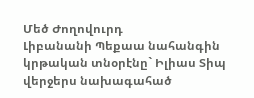Մեծ Ժողովուրդ
Լիբանանի Պեքաա նահանգին կրթական տնօրէնը` Իլիաս Տիպ վերջերս նախագահած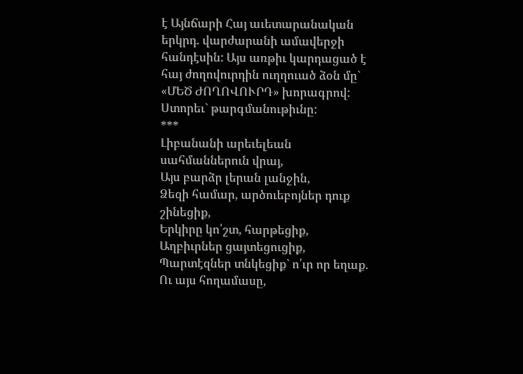է Այնճարի Հայ աւետարանական երկրդ. վարժարանի ամավերջի հանդէսին: Այս առթիւ կարդացած է հայ ժողովուրդին ուղղուած ձօն մը` «ՄԵԾ ԺՈՂՈՎՈՒՐԴ» խորագրով: Ստորեւ` թարգմանութիւնը:
***
Լիբանանի արեւելեան սահմաններուն վրայ,
Այս բարձր լերան լանջին,
Ձեզի համար, արծուեբոյներ դուք շինեցիք,
Երկիրը կո՛շտ, հարթեցիք,
Աղբիւրներ ցայտեցուցիք,
Պարտէզներ տնկեցիք` ո՛ւր որ եղաք.
Ու այս հողամասը,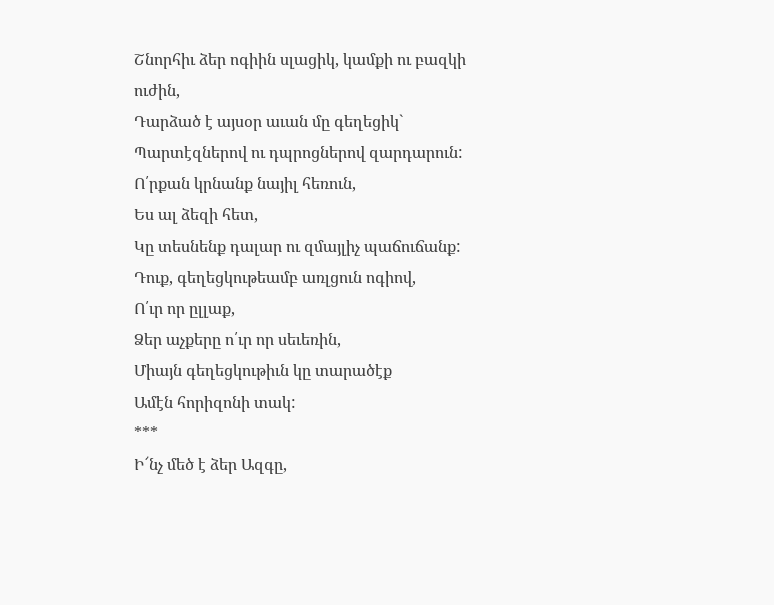Շնորհիւ ձեր ոգիին սլացիկ, կամքի ու բազկի ուժին,
Դարձած է այսօր աւան մը գեղեցիկ`
Պարտէզներով ու դպրոցներով զարդարուն:
Ո՛րքան կրնանք նայիլ հեռուն,
Ես ալ ձեզի հետ,
Կը տեսնենք դալար ու զմայլիչ պաճուճանք:
Դուք, գեղեցկութեամբ առլցուն ոգիով,
Ո՛ւր որ ըլլաք,
Ձեր աչքերը ո՛ւր որ սեւեռին,
Միայն գեղեցկութիւն կը տարածէք
Ամէն հորիզոնի տակ:
***
Ի՜նչ մեծ է ձեր Ազգը,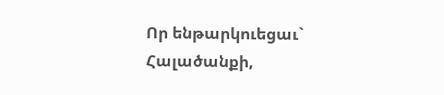Որ ենթարկուեցաւ`
Հալածանքի,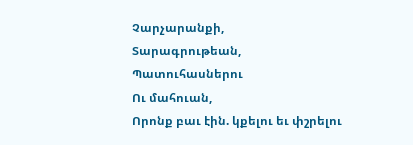Չարչարանքի,
Տարագրութեան,
Պատուհասներու
Ու մահուան,
Որոնք բաւ էին. կքելու եւ փշրելու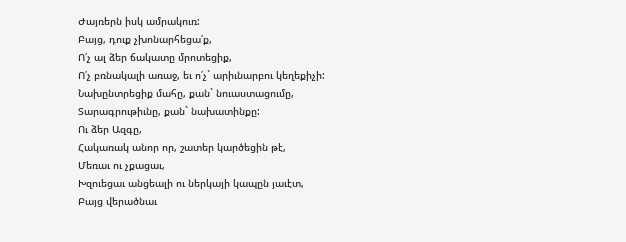Ժայռերն իսկ ամրակուռ:
Բայց, դուք չխոնարհեցա՛ք,
Ո՛չ ալ ձեր ճակատը մրոտեցիք,
Ո՛չ բռնակալի առաջ, եւ ո՛չ` արիւնարբու կեղեքիչի:
Նախընտրեցիք մահը, քան` նուաստացումը,
Տարագրութիւնը, քան` նախատինքը:
Ու ձեր Ազգը,
Հակառակ անոր որ, շատեր կարծեցին թէ,
Մեռաւ ու չքացաւ,
Խզուեցաւ անցեալի ու ներկայի կապըն յաւէտ,
Բայց վերածնաւ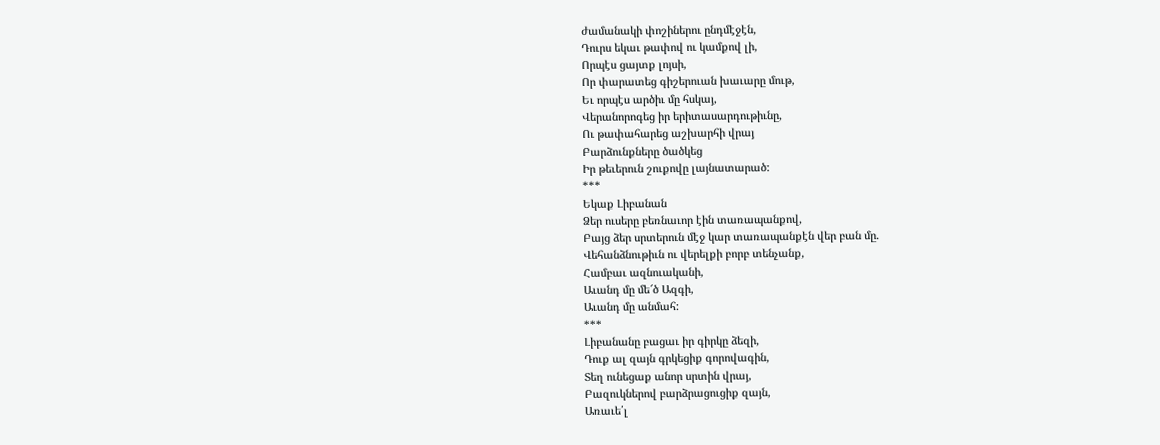ժամանակի փոշիներու ընդմէջէն,
Դուրս եկաւ թափով ու կամքով լի,
Որպէս ցայտք լոյսի,
Որ փարատեց գիշերուան խաւարը մութ,
Եւ որպէս արծիւ մը հսկայ,
Վերանորոգեց իր երիտասարդութիւնը,
Ու թափահարեց աշխարհի վրայ
Բարձունքները ծածկեց
Իր թեւերուն շուքովը լայնատարած:
***
Եկաք Լիբանան
Ձեր ուսերը բեռնաւոր էին տառապանքով,
Բայց ձեր սրտերուն մէջ կար տառապանքէն վեր բան մը.
Վեհանձնութիւն ու վերելքի բորբ տենչանք,
Համբաւ ազնուականի,
Աւանդ մը մե՜ծ Ազգի,
Աւանդ մը անմահ:
***
Լիբանանը բացաւ իր գիրկը ձեզի,
Դուք ալ զայն գրկեցիք գորովագին,
Տեղ ունեցաք անոր սրտին վրայ,
Բազուկներով բարձրացուցիք զայն,
Առաւե՛լ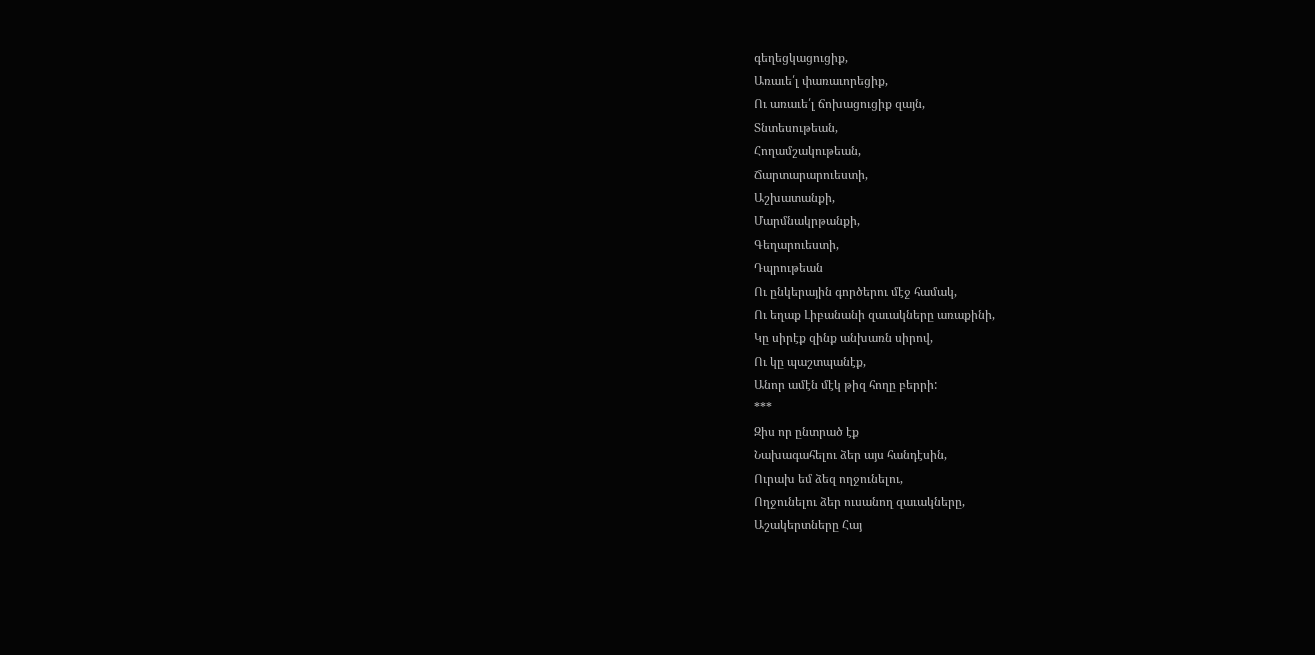գեղեցկացուցիք,
Առաւե՛լ փառաւորեցիք,
Ու առաւե՛լ ճոխացուցիք զայն,
Տնտեսութեան,
Հողամշակութեան,
Ճարտարարուեստի,
Աշխատանքի,
Մարմնակրթանքի,
Գեղարուեստի,
Դպրութեան
Ու ընկերային գործերու մէջ համակ,
Ու եղաք Լիբանանի զաւակները առաքինի,
Կը սիրէք զինք անխառն սիրով,
Ու կը պաշտպանէք,
Անոր ամէն մէկ թիզ հողը բերրի:
***
Զիս որ ընտրած էք
Նախագահելու ձեր այս հանդէսին,
Ուրախ եմ ձեզ ողջունելու,
Ողջունելու ձեր ուսանող զաւակները,
Աշակերտները Հայ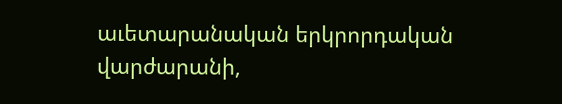աւետարանական երկրորդական վարժարանի,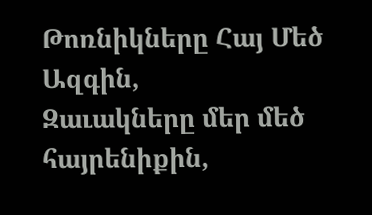Թոռնիկները Հայ Մեծ Ազգին,
Զաւակները մեր մեծ հայրենիքին,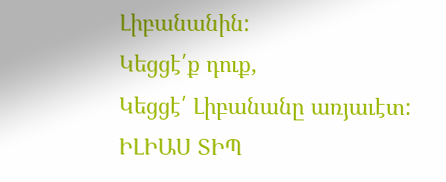Լիբանանին:
Կեցցէ՛ք դուք,
Կեցցէ՛ Լիբանանը առյաւէտ:
ԻԼԻԱՍ ՏԻՊ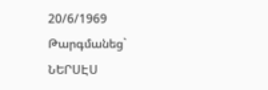20/6/1969
Թարգմանեց`
ՆԵՐՍԷՍ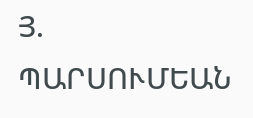Յ. ՊԱՐՍՈՒՄԵԱՆ